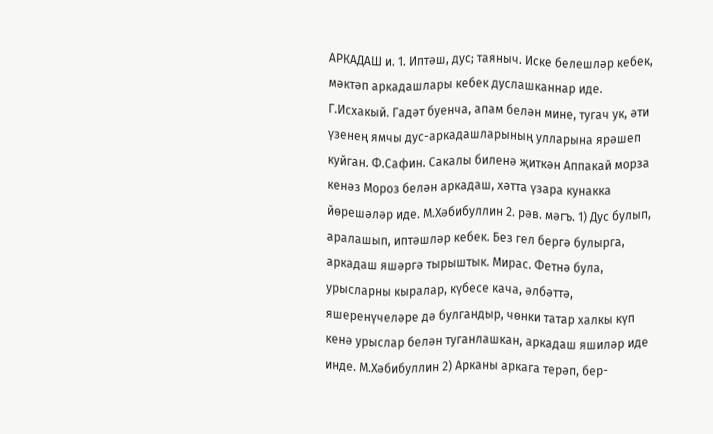АРКАДАШ и. 1. Иптәш, дус; таяныч. Иске белешләр кебек, мәктәп аркадашлары кебек дуслашканнар иде. Г.Исхакый. Гадәт буенча, апам белән мине, тугач ук, әти үзенең ямчы дус-аркадашларының улларына ярәшеп куйган. Ф.Сафин. Сакалы биленә җиткән Аппакай морза кенәз Мороз белән аркадаш, хәтта үзара кунакка йөрешәләр иде. М.Хәбибуллин 2. рәв. мәгъ. 1) Дус булып, аралашып, иптәшләр кебек. Без гел бергә булырга, аркадаш яшәргә тырыштык. Мирас. Фетнә була, урысларны кыралар, күбесе кача, әлбәттә, яшеренүчеләре дә булгандыр, чөнки татар халкы күп кенә урыслар белән туганлашкан, аркадаш яшиләр иде инде. М.Хәбибуллин 2) Арканы аркага терәп, бер-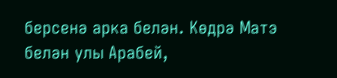берсенә арка белән. Көдрә Матэ белән улы Арабей,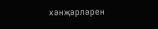хәнҗәрләрен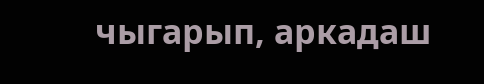чыгарып, аркадаш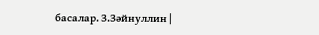басалар. З.Зәйнуллин |